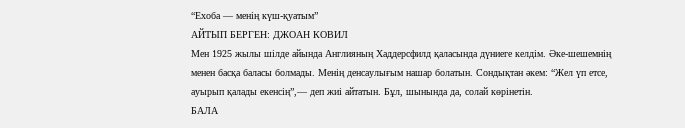“Ехоба — менің күш-қуатым”
АЙТЫП БЕРГЕН: ДЖОАН КОВИЛ
Мен 1925 жылы шілде айында Англияның Хаддерсфилд қаласында дүниеге келдім. Әке-шешемнің менен басқа баласы болмады. Менің денсаулығым нашар болатын. Сондықтан әкем: “Жел үп етсе, ауырып қалады екенсің”,— деп жиі айтатын. Бұл, шынында да, солай көрінетін.
БАЛА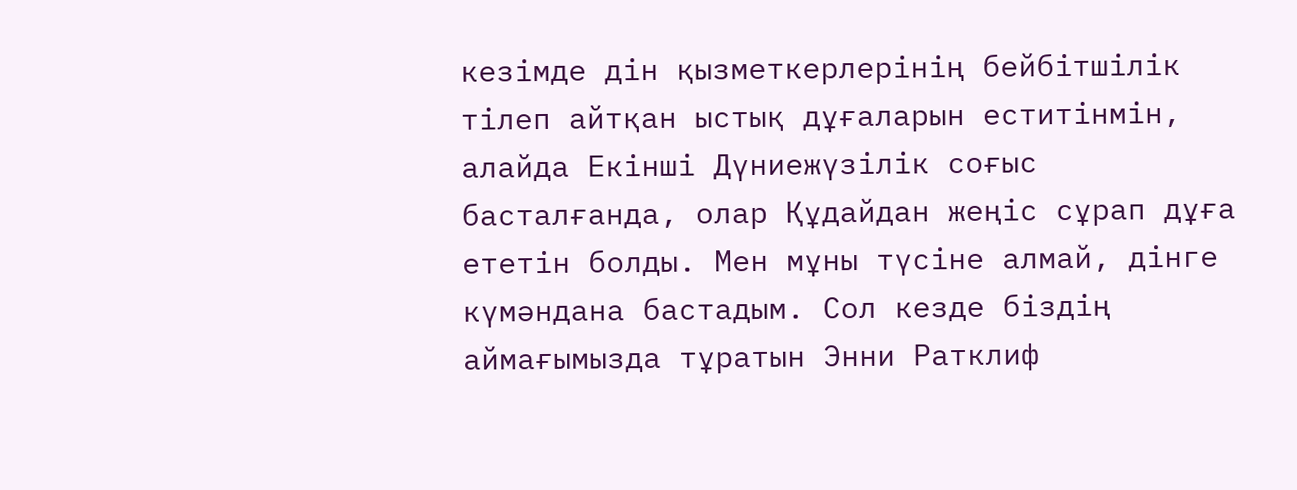кезімде дін қызметкерлерінің бейбітшілік тілеп айтқан ыстық дұғаларын еститінмін, алайда Екінші Дүниежүзілік соғыс басталғанда, олар Құдайдан жеңіс сұрап дұға ететін болды. Мен мұны түсіне алмай, дінге күмәндана бастадым. Сол кезде біздің аймағымызда тұратын Энни Ратклиф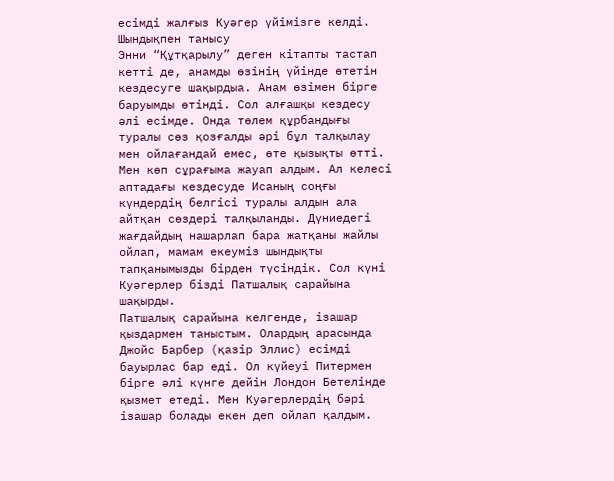есімді жалғыз Куәгер үйімізге келді.
Шындықпен танысу
Энни “Құтқарылу” деген кітапты тастап кетті де, анамды өзінің үйінде өтетін кездесуге шақырдыa. Анам өзімен бірге баруымды өтінді. Сол алғашқы кездесу әлі есімде. Онда төлем құрбандығы туралы сөз қозғалды әрі бұл талқылау мен ойлағандай емес, өте қызықты өтті. Мен көп сұрағыма жауап алдым. Ал келесі аптадағы кездесуде Исаның соңғы күндердің белгісі туралы алдын ала айтқан сөздері талқыланды. Дүниедегі жағдайдың нашарлап бара жатқаны жайлы ойлап, мамам екеуміз шындықты тапқанымызды бірден түсіндік. Сол күні Куәгерлер бізді Патшалық сарайына шақырды.
Патшалық сарайына келгенде, ізашар қыздармен таныстым. Олардың арасында Джойс Барбер (қазір Эллис) есімді бауырлас бар еді. Ол күйеуі Питермен бірге әлі күнге дейін Лондон Бетелінде қызмет етеді. Мен Куәгерлердің бәрі ізашар болады екен деп ойлап қалдым.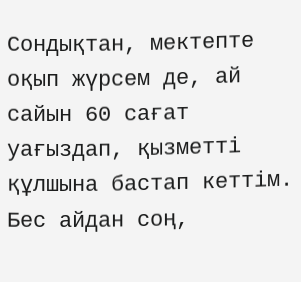Сондықтан, мектепте оқып жүрсем де, ай сайын 60 сағат уағыздап, қызметті құлшына бастап кеттім.
Бес айдан соң,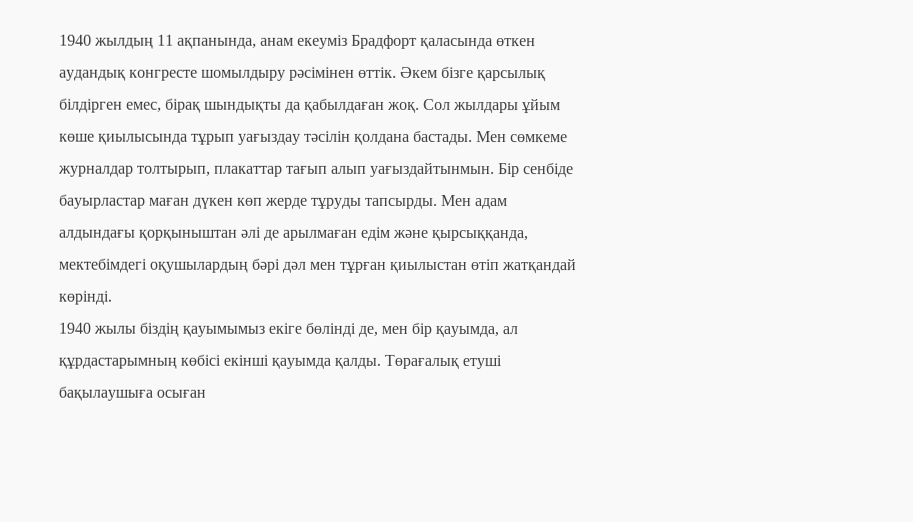1940 жылдың 11 ақпанында, анам екеуміз Брадфорт қаласында өткен аудандық конгресте шомылдыру рәсімінен өттік. Әкем бізге қарсылық білдірген емес, бірақ шындықты да қабылдаған жоқ. Сол жылдары ұйым көше қиылысында тұрып уағыздау тәсілін қолдана бастады. Мен сөмкеме журналдар толтырып, плакаттар тағып алып уағыздайтынмын. Бір сенбіде бауырластар маған дүкен көп жерде тұруды тапсырды. Мен адам алдындағы қорқыныштан әлі де арылмаған едім және қырсыққанда, мектебімдегі оқушылардың бәрі дәл мен тұрған қиылыстан өтіп жатқандай көрінді.
1940 жылы біздің қауымымыз екіге бөлінді де, мен бір қауымда, ал құрдастарымның көбісі екінші қауымда қалды. Төрағалық етуші бақылаушыға осыған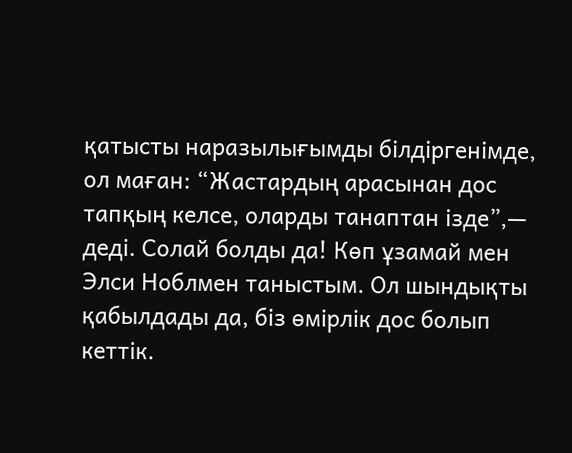қатысты наразылығымды білдіргенімде, ол маған: “Жастардың арасынан дос тапқың келсе, оларды танаптан ізде”,— деді. Солай болды да! Көп ұзамай мен Элси Ноблмен таныстым. Ол шындықты қабылдады да, біз өмірлік дос болып кеттік.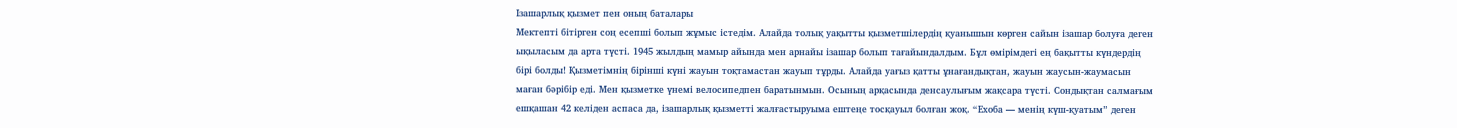Ізашарлық қызмет пен оның баталары
Мектепті бітірген соң есепші болып жұмыс істедім. Алайда толық уақытты қызметшілердің қуанышын көрген сайын ізашар болуға деген ықыласым да арта түсті. 1945 жылдың мамыр айында мен арнайы ізашар болып тағайындалдым. Бұл өмірімдегі ең бақытты күндердің бірі болды! Қызметімнің бірінші күні жауын тоқтамастан жауып тұрды. Алайда уағыз қатты ұнағандықтан, жауын жаусын-жаумасын маған бәрібір еді. Мен қызметке үнемі велосипедпен баратынмын. Осының арқасында денсаулығым жақсара түсті. Сондықтан салмағым ешқашан 42 келіден аспаса да, ізашарлық қызметті жалғастыруыма ештеңе тосқауыл болған жоқ. “Ехоба — менің күш-қуатым” деген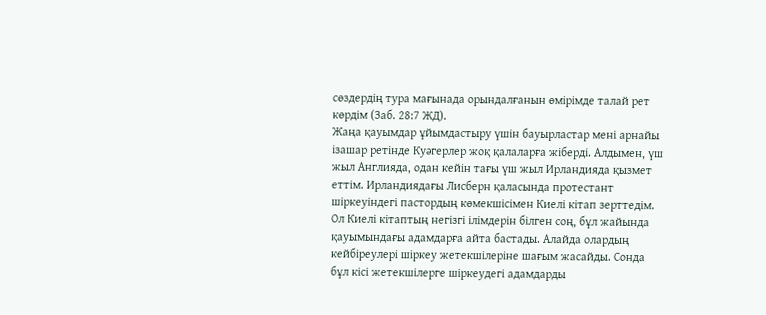сөздердің тура мағынада орындалғанын өмірімде талай рет көрдім (Заб. 28:7 ЖД).
Жаңа қауымдар ұйымдастыру үшін бауырластар мені арнайы ізашар ретінде Куәгерлер жоқ қалаларға жіберді. Алдымен, үш жыл Англияда, одан кейін тағы үш жыл Ирландияда қызмет еттім. Ирландиядағы Лисберн қаласында протестант шіркеуіндегі пастордың көмекшісімен Киелі кітап зерттедім. Ол Киелі кітаптың негізгі ілімдерін білген соң, бұл жайында қауымындағы адамдарға айта бастады. Алайда олардың кейбіреулері шіркеу жетекшілеріне шағым жасайды. Сонда бұл кісі жетекшілерге шіркеудегі адамдарды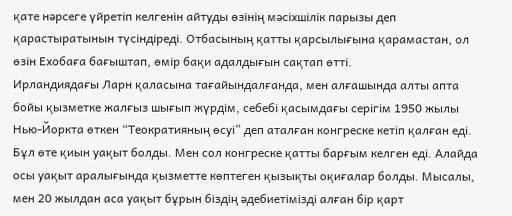қате нәрсеге үйретіп келгенін айтуды өзінің мәсіхшілік парызы деп қарастыратынын түсіндіреді. Отбасының қатты қарсылығына қарамастан, ол өзін Ехобаға бағыштап, өмір бақи адалдығын сақтап өтті.
Ирландиядағы Ларн қаласына тағайындалғанда, мен алғашында алты апта бойы қызметке жалғыз шығып жүрдім, себебі қасымдағы серігім 1950 жылы Нью-Йоркта өткен “Теократияның өсуі” деп аталған конгреске кетіп қалған еді. Бұл өте қиын уақыт болды. Мен сол конгреске қатты барғым келген еді. Алайда осы уақыт аралығында қызметте көптеген қызықты оқиғалар болды. Мысалы, мен 20 жылдан аса уақыт бұрын біздің әдебиетімізді алған бір қарт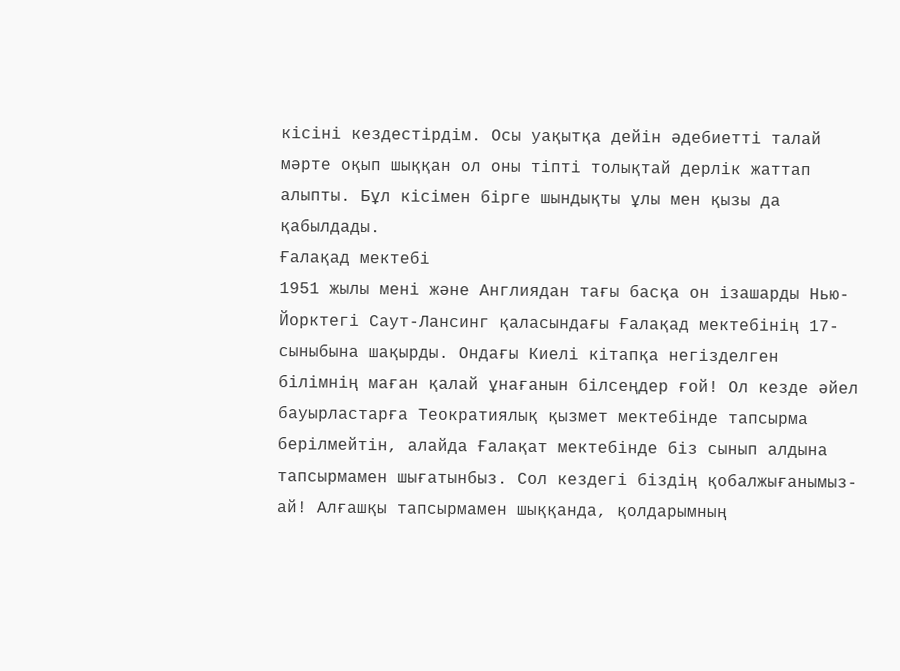кісіні кездестірдім. Осы уақытқа дейін әдебиетті талай мәрте оқып шыққан ол оны тіпті толықтай дерлік жаттап алыпты. Бұл кісімен бірге шындықты ұлы мен қызы да қабылдады.
Ғалақад мектебі
1951 жылы мені және Англиядан тағы басқа он ізашарды Нью-Йорктегі Саут-Лансинг қаласындағы Ғалақад мектебінің 17-сыныбына шақырды. Ондағы Киелі кітапқа негізделген білімнің маған қалай ұнағанын білсеңдер ғой! Ол кезде әйел бауырластарға Теократиялық қызмет мектебінде тапсырма берілмейтін, алайда Ғалақат мектебінде біз сынып алдына тапсырмамен шығатынбыз. Сол кездегі біздің қобалжығанымыз-ай! Алғашқы тапсырмамен шыққанда, қолдарымның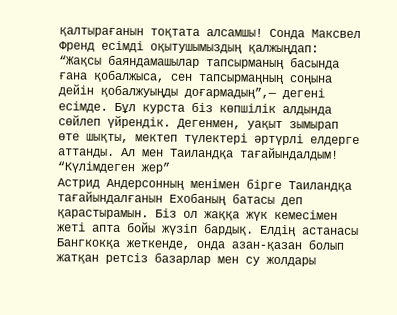қалтырағанын тоқтата алсамшы! Сонда Максвел Френд есімді оқытушымыздың қалжыңдап: “Жақсы баяндамашылар тапсырманың басында ғана қобалжыса, сен тапсырмаңның соңына дейін қобалжуыңды доғармадың”,— дегені есімде. Бұл курста біз көпшілік алдында сөйлеп үйрендік. Дегенмен, уақыт зымырап өте шықты, мектеп түлектері әртүрлі елдерге аттанды. Ал мен Таиландқа тағайындалдым!
“Күлімдеген жер”
Астрид Андерсонның менімен бірге Таиландқа тағайындалғанын Ехобаның батасы деп қарастырамын. Біз ол жаққа жүк кемесімен жеті апта бойы жүзіп бардық. Елдің астанасы Бангкокқа жеткенде, онда азан-қазан болып жатқан ретсіз базарлар мен су жолдары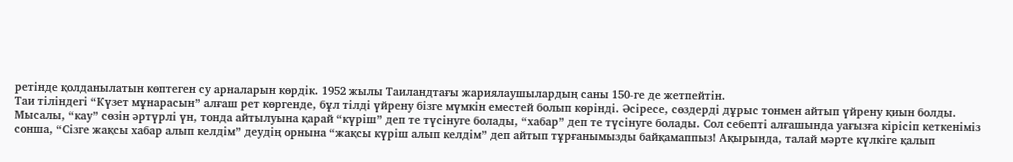ретінде қолданылатын көптеген су арналарын көрдік. 1952 жылы Таиландтағы жариялаушылардың саны 150-ге де жетпейтін.
Таи тіліндегі “Күзет мұнарасын” алғаш рет көргенде, бұл тілді үйрену бізге мүмкін еместей болып көрінді. Әсіресе, сөздерді дұрыс тонмен айтып үйрену қиын болды. Мысалы, “кау” сөзін әртүрлі үн, тонда айтылуына қарай “күріш” деп те түсінуге болады, “хабар” деп те түсінуге болады. Сол себепті алғашында уағызға кірісіп кеткеніміз сонша, “Сізге жақсы хабар алып келдім” деудің орнына “жақсы күріш алып келдім” деп айтып тұрғанымызды байқамаппыз! Ақырында, талай мәрте күлкіге қалып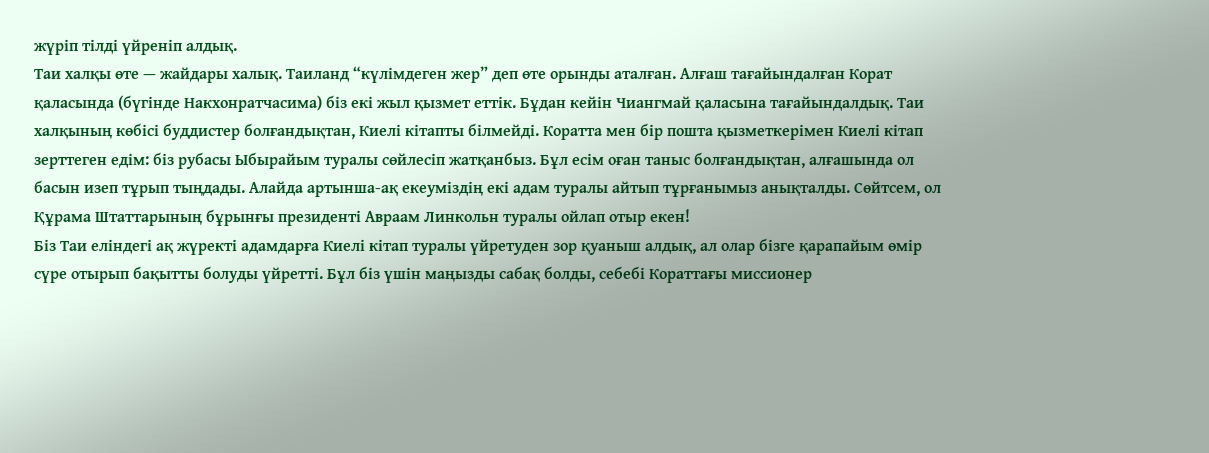жүріп тілді үйреніп алдық.
Таи халқы өте — жайдары халық. Таиланд “күлімдеген жер” деп өте орынды аталған. Алғаш тағайындалған Корат қаласында (бүгінде Накхонратчасима) біз екі жыл қызмет еттік. Бұдан кейін Чиангмай қаласына тағайындалдық. Таи халқының көбісі буддистер болғандықтан, Киелі кітапты білмейді. Коратта мен бір пошта қызметкерімен Киелі кітап зерттеген едім: біз рубасы Ыбырайым туралы сөйлесіп жатқанбыз. Бұл есім оған таныс болғандықтан, алғашында ол басын изеп тұрып тыңдады. Алайда артынша-ақ екеуміздің екі адам туралы айтып тұрғанымыз анықталды. Сөйтсем, ол Құрама Штаттарының бұрынғы президенті Авраам Линкольн туралы ойлап отыр екен!
Біз Таи еліндегі ақ жүректі адамдарға Киелі кітап туралы үйретуден зор қуаныш алдық, ал олар бізге қарапайым өмір сүре отырып бақытты болуды үйретті. Бұл біз үшін маңызды сабақ болды, себебі Кораттағы миссионер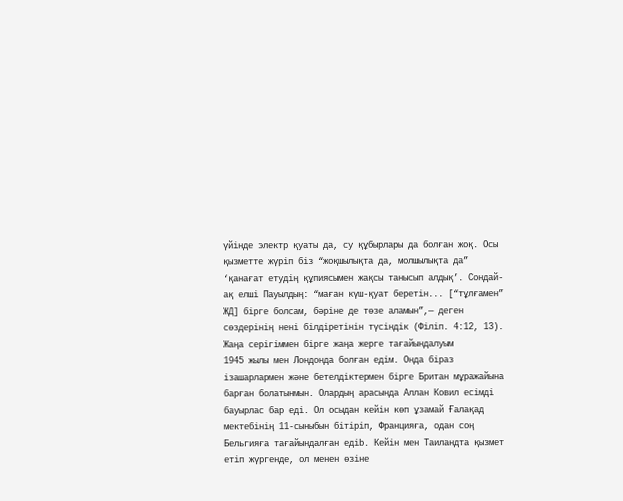үйінде электр қуаты да, су құбырлары да болған жоқ. Осы қызметте жүріп біз “жоқшылықта да, молшылықта да” ‘қанағат етудің құпиясымен жақсы танысып алдық’. Сондай-ақ елші Пауылдың: “маған күш-қуат беретін... [“тұлғамен” ЖД] бірге болсам, бәріне де төзе аламын”,— деген сөздерінің нені білдіретінін түсіндік (Філіп. 4:12, 13).
Жаңа серігіммен бірге жаңа жерге тағайындалуым
1945 жылы мен Лондонда болған едім. Онда біраз ізашарлармен және бетелдіктермен бірге Британ мұражайына барған болатынмын. Олардың арасында Аллан Ковил есімді бауырлас бар еді. Ол осыдан кейін көп ұзамай Ғалақад мектебінің 11-сыныбын бітіріп, Францияға, одан соң Бельгияға тағайындалған едіb. Кейін мен Таиландта қызмет етіп жүргенде, ол менен өзіне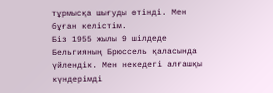тұрмысқа шығуды өтінді. Мен бұған келістім.
Біз 1955 жылы 9 шілдеде Бельгияның Брюссель қаласында үйлендік. Мен некедегі алғашқы күндерімді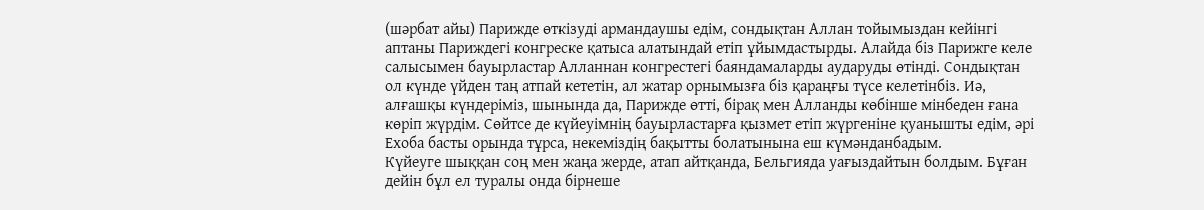(шәрбат айы) Парижде өткізуді армандаушы едім, сондықтан Аллан тойымыздан кейінгі аптаны Париждегі конгреске қатыса алатындай етіп ұйымдастырды. Алайда біз Парижге келе салысымен бауырластар Алланнан конгрестегі баяндамаларды аударуды өтінді. Сондықтан ол күнде үйден таң атпай кететін, ал жатар орнымызға біз қараңғы түсе келетінбіз. Иә, алғашқы күндеріміз, шынында да, Парижде өтті, бірақ мен Алланды көбінше мінбеден ғана көріп жүрдім. Сөйтсе де күйеуімнің бауырластарға қызмет етіп жүргеніне қуанышты едім, әрі Ехоба басты орында тұрса, некеміздің бақытты болатынына еш күмәнданбадым.
Күйеуге шыққан соң мен жаңа жерде, атап айтқанда, Бельгияда уағыздайтын болдым. Бұған дейін бұл ел туралы онда бірнеше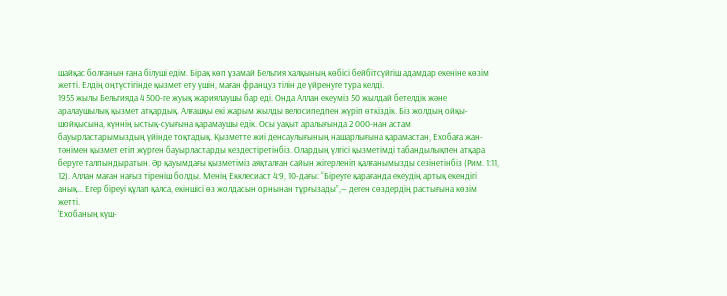шайқас болғанын ғана білуші едім. Бірақ көп ұзамай Бельгия халқының көбісі бейбітсүйгіш адамдар екеніне көзім жетті. Елдің оңтүстігінде қызмет ету үшін, маған француз тілін де үйренуге тура келді.
1955 жылы Бельгияда 4 500-ге жуық жариялаушы бар еді. Онда Аллан екеуміз 50 жылдай бетелдік және аралаушылық қызмет атқардық. Алғашқы екі жарым жылды велосипедпен жүріп өткіздік. Біз жолдың ойқы-шойқысына, күннің ыстық-суығына қарамаушы едік. Осы уақыт аралығында 2 000-нан астам бауырластарымыздың үйінде тоқтадық. Қызметте жиі денсаулығының нашарлығына қарамастан, Ехобаға жан-тәнімен қызмет етіп жүрген бауырластарды кездестіретінбіз. Олардың үлгісі қызметімді табандылықпен атқара беруге талпындыратын. Әр қауымдағы қызметіміз аяқталған сайын жігерленіп қалғанымызды сезінетінбіз (Рим. 1:11, 12). Аллан маған нағыз тіреніш болды. Менің Екклесиаст 4:9, 10-дағы: “Біреуге қарағанда екеудің артық екендігі анық... Егер біреуі құлап қалса, екіншісі өз жолдасын орнынан тұрғызады”,— деген сөздердің растығына көзім жетті.
‘Ехобаның күш-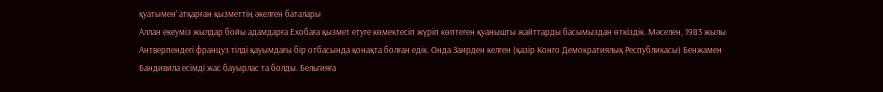қуатымен’ атқарған қызметтің әкелген баталары
Аллан екеуміз жылдар бойы адамдарға Ехобаға қызмет етуге көмектесіп жүріп көптеген қуанышты жайттарды басымыздан өткіздік. Мәселен, 1983 жылы Антверпендегі француз тілді қауымдағы бір отбасында қонақта болған едік. Онда Заирден келген (қазір Конго Демократиялық Республикасы) Бенжамен Бандивила есімді жас бауырлас та болды. Бельгияға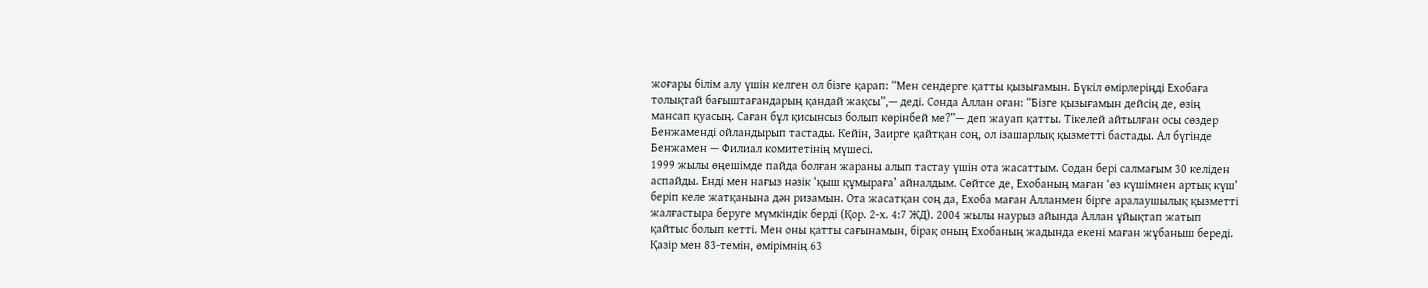жоғары білім алу үшін келген ол бізге қарап: “Мен сендерге қатты қызығамын. Бүкіл өмірлеріңді Ехобаға толықтай бағыштағандарың қандай жақсы”,— деді. Сонда Аллан оған: “Бізге қызығамын дейсің де, өзің мансап қуасың. Саған бұл қисынсыз болып көрінбей ме?”— деп жауап қатты. Тікелей айтылған осы сөздер Бенжаменді ойландырып тастады. Кейін, Заирге қайтқан соң, ол ізашарлық қызметті бастады. Ал бүгінде Бенжамен — Филиал комитетінің мүшесі.
1999 жылы өңешімде пайда болған жараны алып тастау үшін ота жасаттым. Содан бері салмағым 30 келіден аспайды. Енді мен нағыз нәзік ‘қыш құмыраға’ айналдым. Сөйтсе де, Ехобаның маған ‘өз күшімнен артық күш’ беріп келе жатқанына дән ризамын. Ота жасатқан соң да, Ехоба маған Алланмен бірге аралаушылық қызметті жалғастыра беруге мүмкіндік берді (Қор. 2-х. 4:7 ЖД). 2004 жылы наурыз айында Аллан ұйықтап жатып қайтыс болып кетті. Мен оны қатты сағынамын, бірақ оның Ехобаның жадында екені маған жұбаныш береді.
Қазір мен 83-темін, өмірімнің 63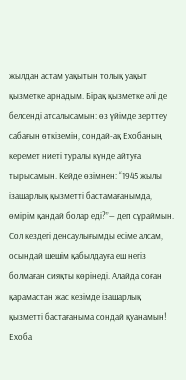жылдан астам уақытын толық уақыт қызметке арнадым. Бірақ қызметке әлі де белсенді атсалысамын: өз үйімде зерттеу сабағын өткіземін, сондай-ақ Ехобаның керемет ниеті туралы күнде айтуға тырысамын. Кейде өзімнен: “1945 жылы ізашарлық қызметті бастамағанымда, өмірім қандай болар еді?”— деп сұраймын. Сол кездегі денсаулығымды есіме алсам, осындай шешім қабылдауға еш негіз болмаған сияқты көрінеді. Алайда соған қарамастан жас кезімде ізашарлық қызметті бастағаныма сондай қуанамын! Ехоба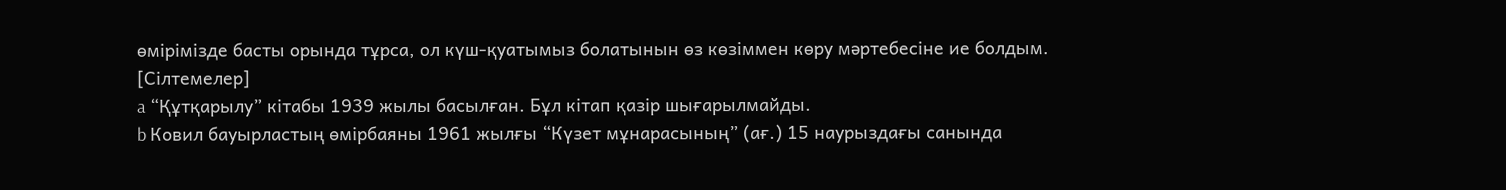өмірімізде басты орында тұрса, ол күш-қуатымыз болатынын өз көзіммен көру мәртебесіне ие болдым.
[Сілтемелер]
a “Құтқарылу” кітабы 1939 жылы басылған. Бұл кітап қазір шығарылмайды.
b Ковил бауырластың өмірбаяны 1961 жылғы “Күзет мұнарасының” (ағ.) 15 наурыздағы санында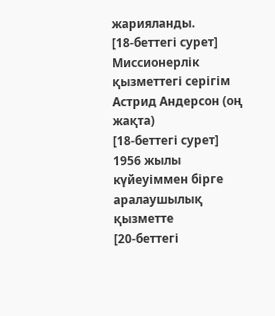жарияланды.
[18-беттегі сурет]
Миссионерлік қызметтегі серігім Астрид Андерсон (оң жақта)
[18-беттегі сурет]
1956 жылы күйеуіммен бірге аралаушылық қызметте
[20-беттегі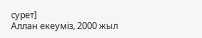сурет]
Аллан екеуміз, 2000 жыл